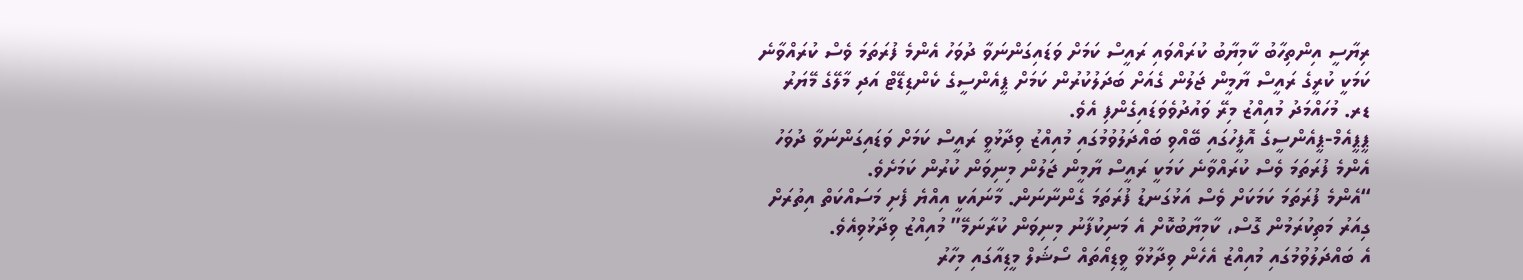ރިޔާސީ އިންތިހާބު ކާމިޔާބު ކުރައްވައި ރައީސް ކަމަށް ވަޑައިގަންނަވާ ދުވަހު އެންމެ ފުރަތަމަ ވެސް ކުރައްވާނެ ކަމަކީ ކުރީގެ ރައީސް ޔާމީން ޖަލުން ގެއަށް ބަދަލުކުރުން ކަމަށް ޕީއެންސީގެ ކެންޑިޑޭޓް އަދި މާލޭގެ މޭޔަރު ޑރ. މުހައްމަދު މުއިއްޒު މިރޭ ވައުދުވެވަޑައިގެންފި އެވެ.
ޕީޕީއެމް-ޕީއެންސީގެ އޮފީހުގައި ބޭއްވި ބައްދަލުވުމުގައި މުއިއްޒު ވިދާޅުވީ ރައީސް ކަމަށް ވަޑައިގަންނަވާ ދުވަހު އެންމެ ފުރަތަމަ ވެސް ކުރައްވާނެ ކަމަކީ ރައީސް ޔާމީން ޖަލުން މިނިވަން ކުރުން ކަމަށެވެ.
“އެންމެ ފުރަތަމަ ކަމަކަށް ވެސް އަޅުގަނޑު ފުރަތަމަ ގެންނާނަން. މާނައަކީ އިއްޔެ ފެށި މަސައްކަތް އިތުރަށް ގިއަރު މަތިކުރަމުން ގޮސް، ކާމިޔާބުކޮށް އެ މަނިކުފާނު މިނިވަން ކުރާނަމޭ” މުއިއްޒު ވިދާޅުވިއެވެ.
އެ ބައްދަލުވުމުގައި މުއިއްޒު އެހެން ވިދާޅުވާ ވީޑިއޯތައް ސޯޝަލް މީޑިއާގައި މިހާރު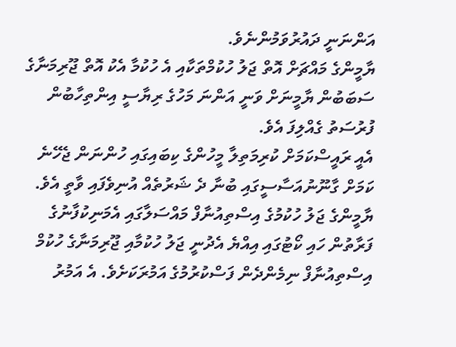އަންނަނީ ދައުރުވަމުންނެވެ.
ޔާމީންގެ މައްޗަށް އޮތް ޖަލު ހުކުމްތަކާއި އެ ހުކުމާ އެކު އޮތް ޖޫރިމަނާގެ ސަބަބުން ޔާމީނަށް ވަނީ އަންނަ މަހުގެ ރިޔާސީ އިންތިހާބުން ފުރުސަތު ގެއްލިފަ އެވެ.
އެއީ ރައީސްކަމަށް ކުރިމަތިލާ މީހުންގެ ކިބައިގައި ހުންނަން ޖެހޭނެ ކަމަށް ގާނޫނުއަސާސީގައި ބުނާ ދެ ޝަރުތެއް އުނިވެފައި ވާތީ އެވެ.
ޔާމީންގެ ޖަލު ހުކުމުގެ އިސްތިއުނާފް މައްސަލާގައި އެމަނިކުފާނުގެ ފަރާތުން ހައި ކޯޓުގައި އިއްޔެ އެދުނީ ޖަލު ހުކުމާއި ޖޫރިމަނާގެ ހުކުމް އިސްތިއުނާފް ނިމެންދެން ފަސްކުރުމުގެ އަމުރަކަށެވެ. އެ އަމުރު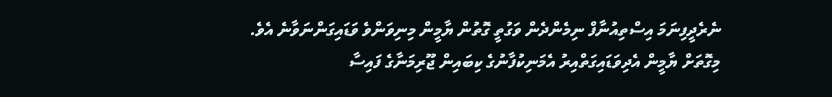ނެރެދީފިނަމަ އިސްތިއުނާފް ނިމެންދެން ވަގުތީ ގޮތުން ޔާމީން މިނިވަންވެ ވަޑައިގަންނަވާނެ އެވެ.
މިގޮތަށް ޔާމީން އެދިވަޑައިގަތްއިރު އެމަނިކުފާނުގެ ކިބައިން ޖޫރިމަނާގެ ފައިސާ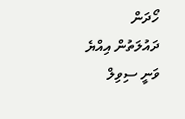ހޯދަން ދައުލަތުން އިއްޔެ ވަނީ ސިވިލް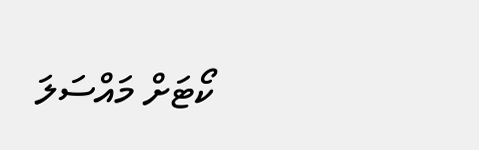ކޯޓަށް މައްސަލަ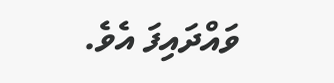ވައްދައިފަ އެވެ.